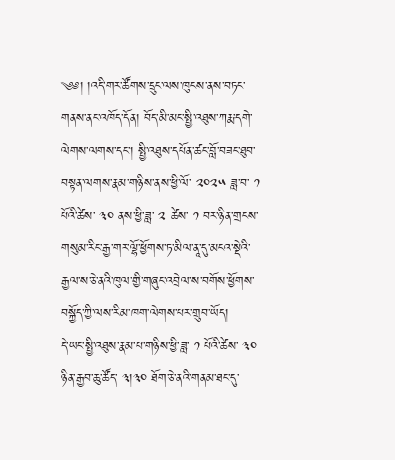༄༅། །འདི་གར་ཚོགས་དྲུང་ལས་ཁུངས་ནས་བཏང་གནས་ནང་འཁོད་དོན། བོད་མི་མང་སྤྱི་འཐུས་ཀརྨ་དགེ་ལེགས་ལགས་དང་། སྤྱི་འཐུས་དཔོན་ཚང་བློ་བཟང་ཐུབ་བསྟན་ལགས་རྣམ་གཉིས་ནས་ཕྱི་ལོ་ ༢༠༢༥ ཟླ་བ་ ༡ པོའི་ཚེས་ ༣༠ ནས་ཕྱི་ཟླ་ ༢ ཚེས་ ༡ བར་ཉིན་གྲངས་གསུམ་རིང་རྒྱ་གར་ལྷོ་ཕྱོགས་ཏ་མིལ་ནཱ་དུ་མངའ་སྡེའི་རྒྱལ་ས་ཅེ་ནའི་ཁུལ་གྱི་གཞུང་འབྲེལ་ས་བགོས་ཕྱོགས་བསྐྱོད་ཀྱི་ལས་རིམ་ཁག་ལེགས་པར་གྲུབ་ཡོད།
དེ་ཡང་སྤྱི་འཐུས་རྣམ་པ་གཉིས་ཕྱི་ཟླ་ ༡ པོའི་ཚེས་ ༣༠ ཉིན་རྒྱབ་ཆུ་ཚོད་ ༣།༣༠ ཐོག་ཅེ་ནའི་གནམ་ཐང་དུ་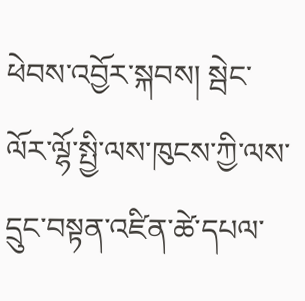ཕེབས་འབྱོར་སྐབས། སྦེང་ལོར་ལྷོ་སྤྱི་ལས་ཁུངས་ཀྱི་ལས་དྲུང་བསྟན་འཛིན་ཚེ་དཔལ་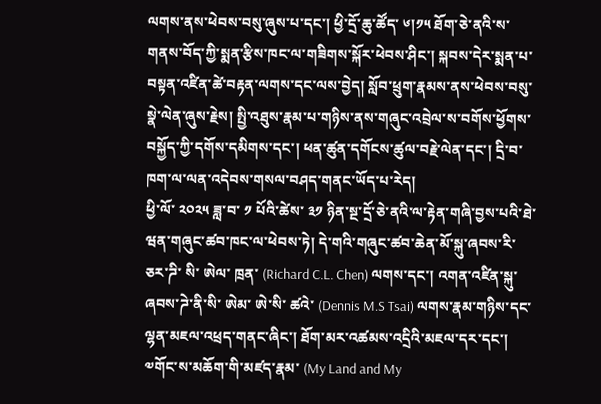ལགས་ནས་ཕེབས་བསུ་ཞུས་པ་དང་། ཕྱི་དྲོ་ཆུ་ཚོད་ ༦།༡༥ ཐོག་ཅེ་ནའི་ས་གནས་བོད་ཀྱི་སྨན་རྩིས་ཁང་ལ་གཟིགས་སྐོར་ཕེབས་ཤིང་། སྐབས་དེར་སྨན་པ་བསྟན་འཛིན་ཚེ་བརྟན་ལགས་དང་ལས་བྱེད། སློབ་ཕྲུག་རྣམས་ནས་ཕེབས་བསུ་སྣེ་ལེན་ཞུས་རྗེས། སྤྱི་འཐུས་རྣམ་པ་གཉིས་ནས་གཞུང་འབྲེལ་ས་བགོས་ཕྱོགས་བསྐྱོད་ཀྱི་དགོས་དམིགས་དང་། ཕན་ཚུན་དགོངས་ཚུལ་བརྗེ་ལེན་དང་། དྲི་བ་ཁག་ལ་ལན་འདེབས་གསལ་བཤད་གནང་ཡོད་པ་རེད།
ཕྱི་ལོ་ ༢༠༢༥ ཟླ་བ་ ༡ པོའི་ཚེས་ ༣༡ ཉིན་སྔ་དྲོ་ཅེ་ནའི་ལ་རྟེན་གཞི་བྱས་པའི་ཐེ་ཝན་གཞུང་ཚབ་ཁང་ལ་ཕེབས་ཏེ། དེ་གའི་གཞུང་ཚབ་ཆེན་མོ་སྐུ་ཞབས་རི་ཅར་ཌི་ སི་ ཨེལ་ ཁྲན་ (Richard C.L. Chen) ལགས་དང་། འགན་འཛིན་སྐུ་ཞབས་ཌེ་ནི་སི་ ཨེམ་ ཨེ་སི་ ཚའེ་ (Dennis M.S Tsai) ལགས་རྣམ་གཉིས་དང་ལྷན་མཇལ་འཕྲད་གནང་ཞིང་། ཐོག་མར་འཚམས་འདྲིའི་མཇལ་དར་དང་། ༧གོང་ས་མཆོག་གི་མཛད་རྣམ་ (My Land and My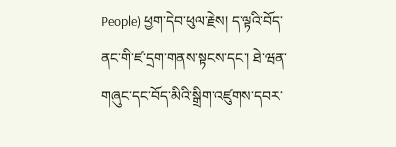People) ཕྱག་དེབ་ཕུལ་རྗེས། ད་ལྟའི་བོད་ནང་གི་ཛ་དྲག་གནས་སྟངས་དང་། ཐེ་ཝན་གཞུང་དང་བོད་མིའི་སྒྲིག་འཛུགས་དབར་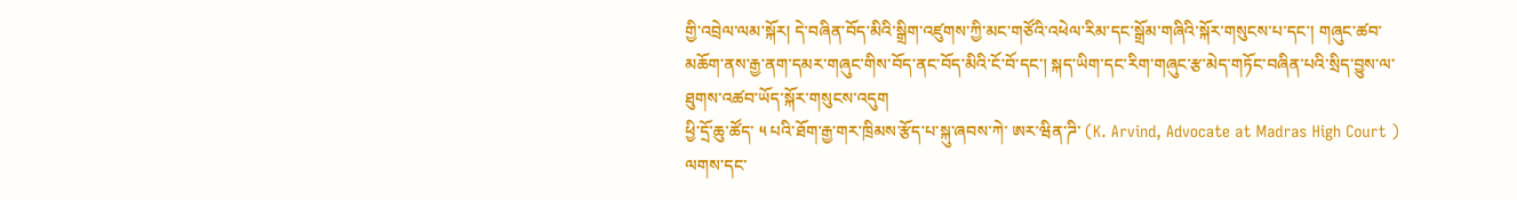གྱི་འབྲེལ་ལམ་སྐོར། དེ་བཞིན་བོད་མིའི་སྒྲིག་འཛུགས་ཀྱི་མང་གཙོའི་འཕེལ་རིམ་དང་སྒྲོམ་གཞིའི་སྐོར་གསུངས་པ་དང་། གཞུང་ཚབ་མཆོག་ནས་རྒྱ་ནག་དམར་གཞུང་གིས་བོད་ནང་བོད་མིའི་ངོ་བོ་དང་། སྐད་ཡིག་དང་རིག་གཞུང་རྩ་མེད་གཏོང་བཞིན་པའི་སྲིད་བྱུས་ལ་ཐུགས་འཚབ་ཡོད་སྐོར་གསུངས་འདུག
ཕྱི་དྲོ་ཆུ་ཚོད་ ༥ པའི་ཐོག་རྒྱ་གར་ཁྲིམས་རྩོད་པ་སྐུ་ཞབས་ཀེ་ ཨར་ཝིན་ཌི་ (K. Arvind, Advocate at Madras High Court ) ལགས་དང་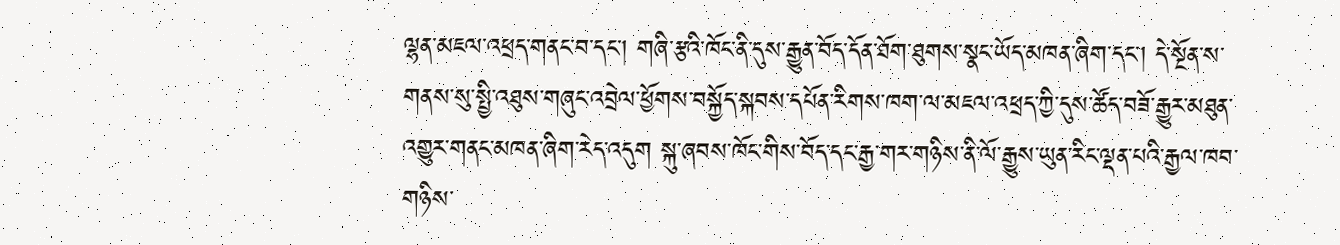ལྷན་མཇལ་འཕྲད་གནང་བ་དང་། གཞི་རྩའི་ཁོང་ནི་དུས་རྒྱུན་བོད་དོན་ཐོག་ཐུགས་སྣང་ཡོད་མཁན་ཞིག་དང་། དེ་སྔོན་ས་གནས་སུ་སྤྱི་འཐུས་གཞུང་འབྲེལ་ཕྱོགས་བསྐྱོད་སྐབས་དཔོན་རིགས་ཁག་ལ་མཇལ་འཕྲད་ཀྱི་དུས་ཚོད་བཟོ་རྒྱུར་མཐུན་འགྱུར་གནང་མཁན་ཞིག་རེད་འདུག སྐུ་ཞབས་ཁོང་གིས་བོད་དང་རྒྱ་གར་གཉིས་ནི་ལོ་རྒྱུས་ཡུན་རིང་ལྡན་པའི་རྒྱལ་ཁབ་གཉིས་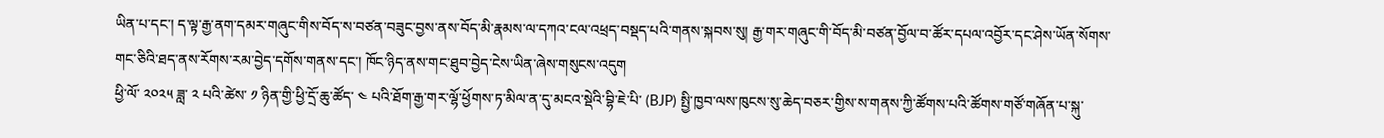ཡིན་པ་དང་། ད་ལྟ་རྒྱ་ནག་དམར་གཞུང་གིས་བོད་ས་བཙན་བཟུང་བྱས་ནས་བོད་མི་རྣམས་ལ་དཀའ་ངལ་འཕྲད་བསྡད་པའི་གནས་སྐབས་སུ། རྒྱ་གར་གཞུང་གི་བོད་མི་བཙན་བྱོལ་བ་ཚོར་དཔལ་འབྱོར་དང་ཤེས་ཡོན་སོགས་གང་ཅིའི་ཐད་ནས་རོགས་རམ་བྱེད་དགོས་གནས་དང་། ཁོང་ཉིད་ནས་གང་ཐུབ་བྱེད་ངེས་ཡིན་ཞེས་གསུངས་འདུག
ཕྱི་ལོ་ ༢༠༢༥ ཟླ་ ༢ པའི་ཚེས་ ༡ ཉིན་གྱི་ཕྱི་དྲོ་ཆུ་ཚོད་ ༤ པའི་ཐོག་རྒྱ་གར་ལྷོ་ཕྱོགས་ཏ་མིལ་ན་དུ་མངའ་སྡེའི་བྷི་ཇེ་པི་ (BJP) སྤྱི་ཁྱབ་ལས་ཁུངས་སུ་ཆེད་བཅར་གྱིས་ས་གནས་ཀྱི་ཚོགས་པའི་ཚོགས་གཙོ་གཞོན་པ་སྐུ་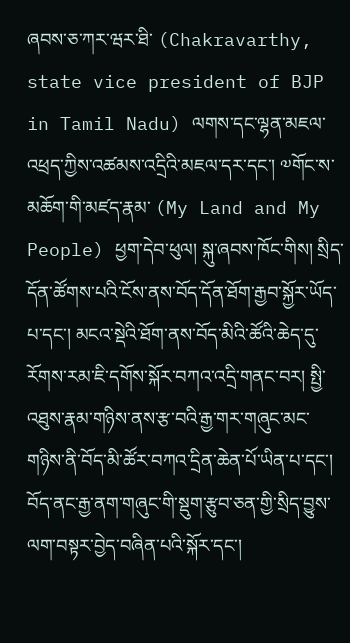ཞབས་ཅ་ཀར་ཝར་ཐི་ (Chakravarthy, state vice president of BJP in Tamil Nadu) ལགས་དང་ལྷན་མཇལ་འཕྲད་ཀྱིས་འཚམས་འདྲིའི་མཇལ་དར་དང་། ༧གོང་ས་མཆོག་གི་མཛད་རྣམ་ (My Land and My People) ཕྱག་དེབ་ཕུལ། སྐུ་ཞབས་ཁོང་གིས། སྲིད་དོན་ཚོགས་པའི་ངོས་ནས་བོད་དོན་ཐོག་རྒྱབ་སྐྱོར་ཡོད་པ་དང་། མངའ་སྡེའི་ཐོག་ནས་བོད་མིའི་ཚོའི་ཆེད་དུ་རོགས་རམ་ཇི་དགོས་སྐོར་བཀའ་འདྲི་གནང་བར། སྤྱི་འཐུས་རྣམ་གཉིས་ནས་རྩ་བའི་རྒྱ་གར་གཞུང་མང་གཉིས་ནི་བོད་མི་ཚོར་བཀའ་དྲིན་ཆེན་པོ་ཡིན་པ་དང་། བོད་ནང་རྒྱ་ནག་གཞུང་གི་སྡུག་རྩུབ་ཅན་གྱི་སྲིད་བྱུས་ལག་བསྟར་བྱེད་བཞིན་པའི་སྐོར་དང་།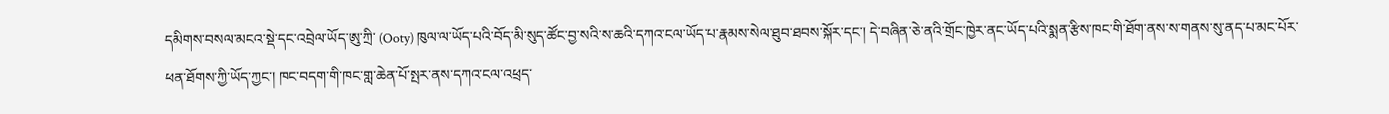དམིགས་བསལ་མངའ་སྡེ་དང་འབྲེལ་ཡོད་ཨུ་ཀྲི་ (Ooty) ཁུལ་ལ་ཡོད་པའི་བོད་མི་སུད་ཚོང་བྱ་སའི་ས་ཆའི་དཀའ་ངལ་ཡོད་པ་རྣམས་སེལ་ཐུབ་ཐབས་སྐོར་དང་། དེ་བཞིན་ཅེ་ནའི་གྲོང་ཁྱེར་ནང་ཡོད་པའི་སྨན་རྩིས་ཁང་གི་ཐོག་ནས་ས་གནས་སུ་ནད་པ་མང་པོར་ཕན་ཐོགས་ཀྱི་ཡོད་ཀྱང་། ཁང་བདག་གི་ཁང་གླ་ཆེན་པོ་སྤར་ནས་དཀའ་ངལ་འཕྲད་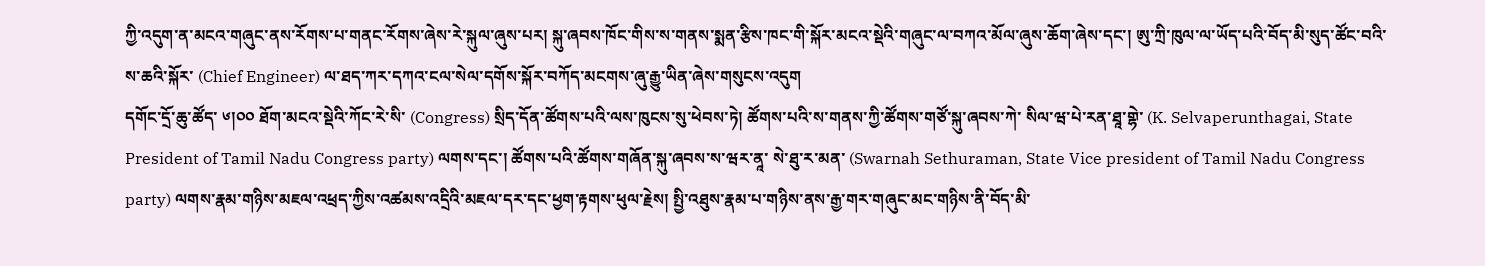ཀྱི་འདུག་ན་མངའ་གཞུང་ནས་རོགས་པ་གནང་རོགས་ཞེས་རེ་སྐུལ་ཞུས་པར། སྐུ་ཞབས་ཁོང་གིས་ས་གནས་སྨན་རྩིས་ཁང་གི་སྐོར་མངའ་སྡེའི་གཞུང་ལ་བཀའ་མོལ་ཞུས་ཆོག་ཞེས་དང་། ཨུ་ཀྲི་ཁུལ་ལ་ཡོད་པའི་བོད་མི་སུད་ཚོང་བའི་ས་ཆའི་སྐོར་ (Chief Engineer) ལ་ཐད་ཀར་དཀའ་ངལ་སེལ་དགོས་སྐོར་བཀོད་མངགས་ཞུ་རྒྱུ་ཡིན་ཞེས་གསུངས་འདུག
དགོང་དྲོ་ཆུ་ཚོད་ ༦།༠༠ ཐོག་མངའ་སྡེའི་ཀོང་རེ་སི་ (Congress) སྲིད་དོན་ཚོགས་པའི་ལས་ཁུངས་སུ་ཕེབས་ཏེ། ཚོགས་པའི་ས་གནས་ཀྱི་ཚོགས་གཙོ་སྐུ་ཞབས་ཀེ་ སིལ་ཝ་པེ་རན་ཐཱ་གྷེ་ (K. Selvaperunthagai, State President of Tamil Nadu Congress party) ལགས་དང་། ཚོགས་པའི་ཚོགས་གཞོན་སྐུ་ཞབས་ས་ཝར་ནཱ་ སེ་ཐུ་ར་མན་ (Swarnah Sethuraman, State Vice president of Tamil Nadu Congress party) ལགས་རྣམ་གཉིས་མཇལ་འཕྲད་ཀྱིས་འཚམས་འདྲིའི་མཇལ་དར་དང་ཕྱག་རྟགས་ཕུལ་རྗེས། སྤྱི་འཐུས་རྣམ་པ་གཉིས་ནས་རྒྱ་གར་གཞུང་མང་གཉིས་ནི་བོད་མི་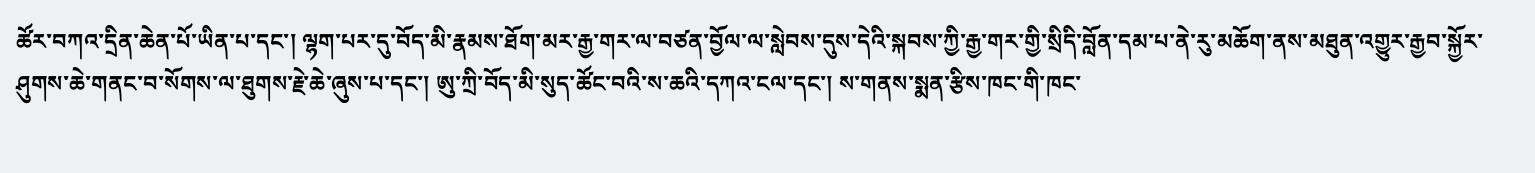ཚོར་བཀའ་དྲིན་ཆེན་པོ་ཡིན་པ་དང་། ལྷག་པར་དུ་བོད་མི་རྣམས་ཐོག་མར་རྒྱ་གར་ལ་བཙན་བྱོལ་ལ་སླེབས་དུས་དེའི་སྐབས་ཀྱི་རྒྱ་གར་གྱི་སྲིདི་བློན་དམ་པ་ནེ་རུ་མཆོག་ནས་མཐུན་འགྱུར་རྒྱབ་སྐྱོར་ཤུགས་ཆེ་གནང་བ་སོགས་ལ་ཐུགས་རྗེ་ཆེ་ཞུས་པ་དང་། ཨུ་ཀྲི་བོད་མི་སུད་ཚོང་བའི་ས་ཆའི་དཀའ་ངལ་དང་། ས་གནས་སྨན་རྩིས་ཁང་གི་ཁང་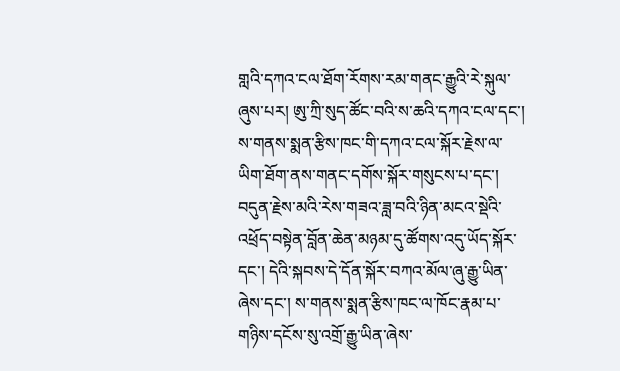གླའི་དཀའ་ངལ་ཐོག་རོགས་རམ་གནང་རྒྱུའི་རེ་སྐུལ་ཞུས་པར། ཨུ་ཀྲི་སུད་ཚོང་བའི་ས་ཆའི་དཀའ་ངལ་དང་། ས་གནས་སྨན་རྩིས་ཁང་གི་དཀའ་ངལ་སྐོར་རྗེས་ལ་ཡིག་ཐོག་ནས་གནང་དགོས་སྐོར་གསུངས་པ་དང་། བདུན་རྗེས་མའི་རེས་གཟའ་ཟླ་བའི་ཉིན་མངའ་སྡེའི་འཕྲོད་བསྟེན་བློན་ཆེན་མཉམ་དུ་ཚོགས་འདུ་ཡོད་སྐོར་དང་། དེའི་སྐབས་དེ་དོན་སྐོར་བཀའ་མོལ་ཞུ་རྒྱུ་ཡིན་ཞེས་དང་། ས་གནས་སྨན་རྩིས་ཁང་ལ་ཁོང་རྣམ་པ་གཉིས་དངོས་སུ་འགྲོ་རྒྱུ་ཡིན་ཞེས་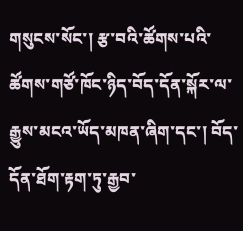གསུངས་སོང་། རྩ་བའི་ཚོགས་པའི་ཚོགས་གཙོ་ཁོང་ཉིད་བོད་དོན་སྐོར་ལ་རྒྱུས་མངའ་ཡོད་མཁན་ཞིག་དང་། བོད་དོན་ཐོག་རྟག་ཏུ་རྒྱབ་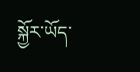སྐྱོར་ཡོད་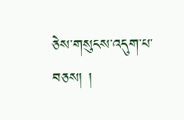ཅེས་གསུངས་འདུག་པ་བཅས། །